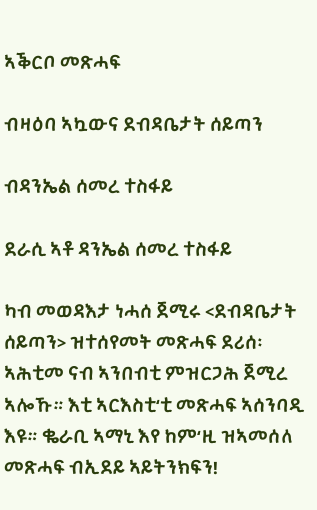ኣቕርቦ መጽሓፍ

ብዛዕባ ኣኳውና ደብዳቤታት ሰይጣን

ብዳንኤል ሰመረ ተስፋይ

ደራሲ ኣቶ ዳንኤል ሰመረ ተስፋይ

ካብ መወዳእታ ነሓሰ ጀሚሩ <ደብዳቤታት ሰይጣን> ዝተሰየመት መጽሓፍ ደሪሰ፡ ኣሕቲመ ናብ ኣንበብቲ ምዝርጋሕ ጀሚረ ኣሎኹ። እቲ ኣርእስቲ‘ቲ መጽሓፍ ኣሰንባዲ እዩ። ቈራቢ ኣማኒ እየ ከም‘ዚ ዝኣመሰለ መጽሓፍ ብኢደይ ኣይትንክፍን!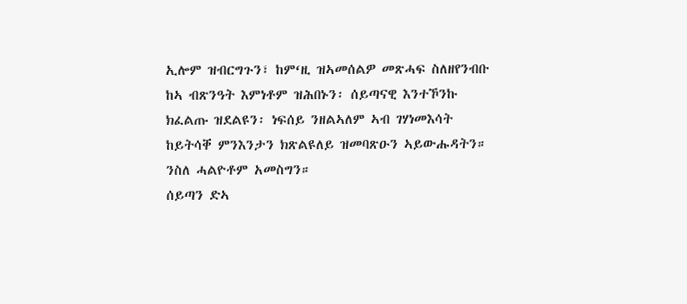ኢሎም ዝብርግጉን፣ ከም‘ዚ ዝኣመሰልዎ መጽሓፍ ስለዘየንብቡ ከኣ ብጽንዓት እምነቶም ዝሕበኑን፡ ሰይጣናዊ እንተኾንኩ ክፈልጡ ዝደልዩን፡ ነፍሰይ ንዘልኣለም ኣብ ገሃነመእሳት ከይትሳቐ ምንእንታን ክጽልዩለይ ዝመባጽዑን ኣይውሑዳትን። ንስለ ሓልዮቶም አመስግን።
ሰይጣን ድኣ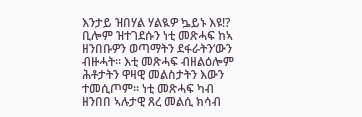እንታይ ዝበሃል ሃልዪዎ ኴይኑ እዩ!? ቢሎም ዝተገደሱን ነቲ መጽሓፍ ከኣ ዘንበቡዎን ወጣማትን ደፋራትን‘ውን ብዙሓት። እቲ መጽሓፍ ብዘልዕሎም ሕቶታትን ዋዛዊ መልስታትን እውን ተመሲጦም። ነቲ መጽሓፍ ካብ ዘንበበ ኣሉታዊ ጸረ መልሲ ክሳብ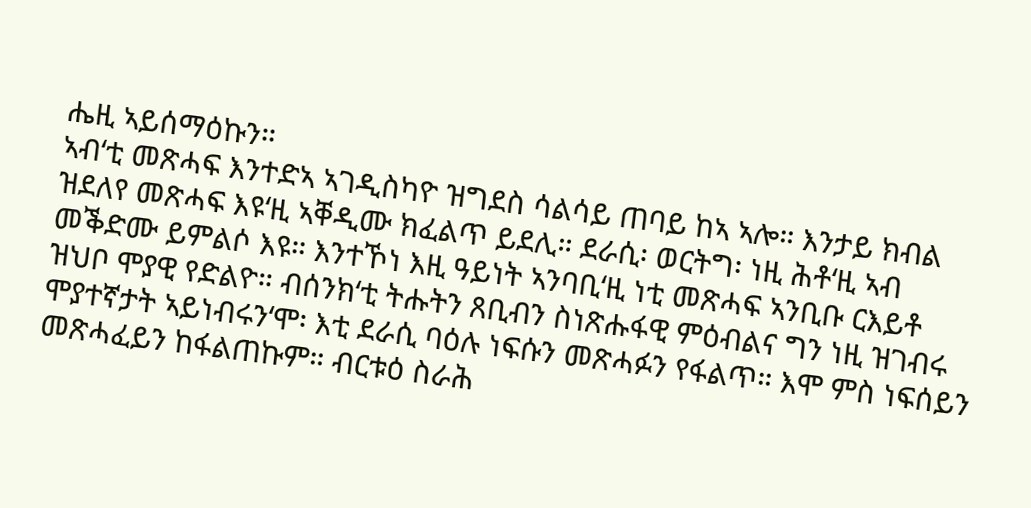ሔዚ ኣይሰማዕኩን።
ኣብ‘ቲ መጽሓፍ እንተድኣ ኣገዲስካዮ ዝግደስ ሳልሳይ ጠባይ ከኣ ኣሎ። እንታይ ክብል ዝደለየ መጽሓፍ እዩ‘ዚ ኣቐዲሙ ክፈልጥ ይደሊ። ደራሲ፡ ወርትግ፡ ነዚ ሕቶ‘ዚ ኣብ መቕድሙ ይምልሶ እዩ። እንተኾነ እዚ ዓይነት ኣንባቢ‘ዚ ነቲ መጽሓፍ ኣንቢቡ ርእይቶ ዝህቦ ሞያዊ የድልዮ። ብሰንክ‘ቲ ትሑትን ጸቢብን ስነጽሑፋዊ ምዕብልና ግን ነዚ ዝገብሩ ሞያተኛታት ኣይነብሩን‘ሞ፡ እቲ ደራሲ ባዕሉ ነፍሱን መጽሓፉን የፋልጥ። እሞ ምስ ነፍሰይን መጽሓፈይን ከፋልጠኩም። ብርቱዕ ስራሕ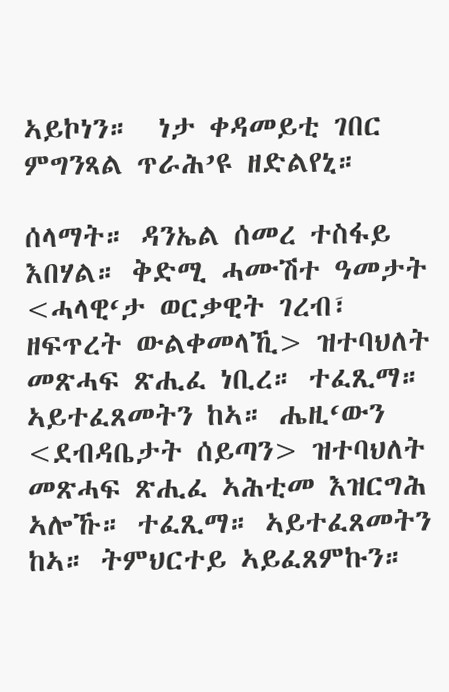ኣይኮነን።  ነታ ቀዳመይቲ ገበር ምግንጻል ጥራሕ’ዩ ዘድልየኒ።

ሰላማት። ዳንኤል ሰመረ ተስፋይ እበሃል። ቅድሚ ሓሙሽተ ዓመታት <ሓላዊ‘ታ ወርቃዊት ገረብ፣ ዘፍጥረት ውልቀመላኺ> ዝተባህለት መጽሓፍ ጽሒፈ ነቢረ። ተፈጺማ። ኣይተፈጸመትን ከኣ። ሔዚ‘ውን <ደብዳቤታት ሰይጣን> ዝተባህለት መጽሓፍ ጽሒፈ ኣሕቲመ እዝርግሕ ኣሎኹ። ተፈጺማ። ኣይተፈጸመትን ከኣ። ትምህርተይ ኣይፈጸምኩን።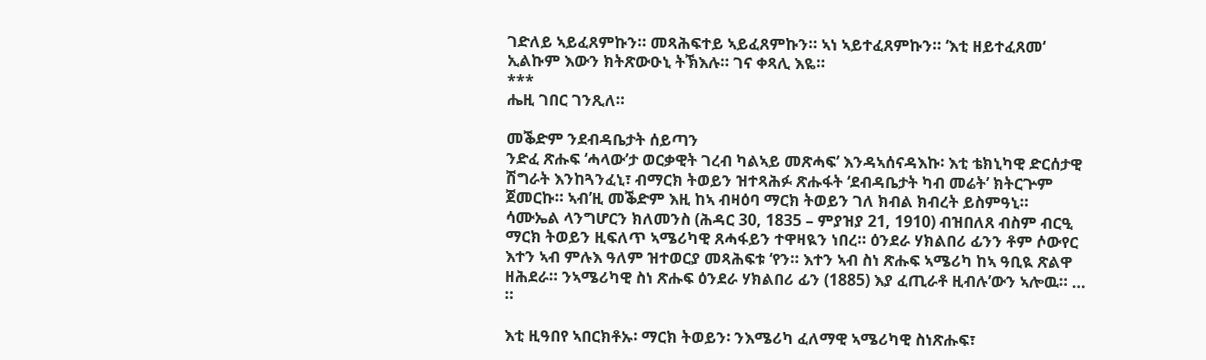ገድለይ ኣይፈጸምኩን። መጻሕፍተይ ኣይፈጸምኩን። ኣነ ኣይተፈጸምኩን። ‘እቲ ዘይተፈጸመ‘ ኢልኩም እውን ክትጽውዑኒ ትኽእሉ። ገና ቀጻሊ እዬ።
***
ሔዚ ገበር ገንጺለ።

መቕድም ንደብዳቤታት ሰይጣን
ንድፈ ጽሑፍ ‘ሓላው’ታ ወርቃዊት ገረብ ካልኣይ መጽሓፍ’ እንዳኣሰናዳእኩ፡ እቲ ቴክኒካዊ ድርሰታዊ ሽግራት እንከጓንፈኒ፣ ብማርክ ትወይን ዝተጻሕፉ ጽሑፋት ‘ደብዳቤታት ካብ መሬት’ ክትርጕም ጀመርኩ። ኣብ’ዚ መቕድም እዚ ከኣ ብዛዕባ ማርክ ትወይን ገለ ክብል ክብረት ይስምዓኒ።
ሳሙኤል ላንግሆርን ክለመንስ (ሕዳር 30, 1835 – ምያዝያ 21, 1910) ብዝበለጸ ብስም ብርዒ ማርክ ትወይን ዚፍለጥ ኣሜሪካዊ ጸሓፋይን ተዋዛዪን ነበረ። ዕንደራ ሃክልበሪ ፊንን ቶም ሶውየር እተን ኣብ ምሉእ ዓለም ዝተወርያ መጻሕፍቱ ‘የን። እተን ኣብ ስነ ጽሑፍ ኣሜሪካ ከኣ ዓቢዪ ጽልዋ ዘሕደራ። ንኣሜሪካዊ ስነ ጽሑፍ ዕንደራ ሃክልበሪ ፊን (1885) እያ ፈጢራቶ ዚብሉ’ውን ኣሎዉ። … ።

እቲ ዚዓበየ ኣበርክቶኡ፡ ማርክ ትወይን፡ ንእሜሪካ ፈለማዊ ኣሜሪካዊ ስነጽሑፍ፣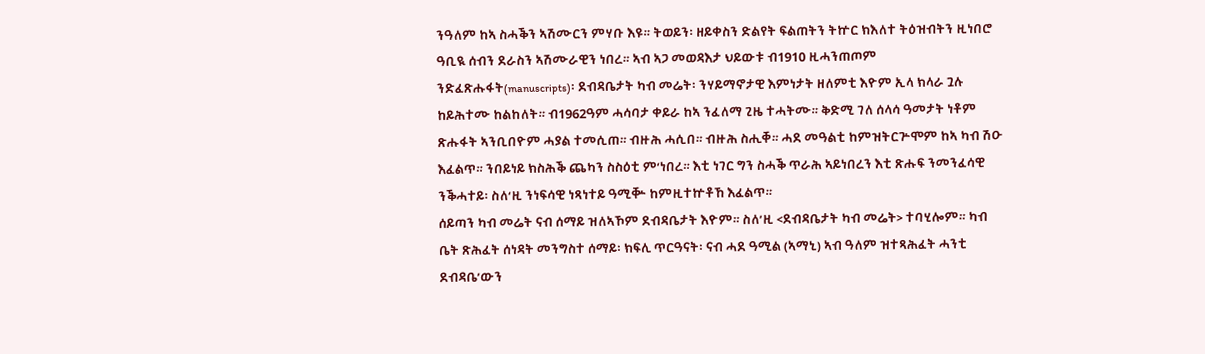ንዓለም ከኣ ስሓቕን ኣሽሙርን ምሃቡ እዩ። ትወይን፡ ዘይቀስን ድልየት ፍልጠትን ትኵር ክእለተ ትዕዝብትን ዚነበሮ ዓቢዪ ሰብን ደራስን ኣሽሙራዊን ነበረ። ኣብ ኣጋ መወዳእታ ህይውቱ ብ1910 ዚሓንጠጦም ንድፈጽሑፋት(manuscripts)፡ ደብዳቤታት ካብ መሬት፡ ንሃይማኖታዊ እምነታት ዘለምቲ እዮም ኢላ ክላራ ጓሉ ከይሕተሙ ከልከለት። ብ1962ዓም ሓሳባታ ቀይራ ከኣ ንፈለማ ጊዜ ተሓትሙ። ቅድሚ ገለ ሰላሳ ዓመታት ነቶም ጽሑፋት ኣንቢበዮም ሓያል ተመሲጠ። ብዙሕ ሓሲበ። ብዙሕ ስሒቐ። ሓደ መዓልቲ ከምዝትርጕሞም ከኣ ካብ ሽዑ እፈልጥ። ንበይነይ ክስሕቕ ጨካን ስስዕቲ ም‘ነበረ። እቲ ነገር ግን ስሓቕ ጥራሕ ኣይነበረን እቲ ጽሑፍ ንመንፈሳዊ ንቕሓተይ፡ ስለ‘ዚ ንነፍሳዊ ነጻነተይ ዓሚቝ ከምዚተኵቶኸ እፈልጥ።
ሰይጣን ካብ መሬት ናብ ሰማይ ዝለኣኾም ደብዳቤታት እዮም። ስለ’ዚ <ደብዳቤታት ካብ መሬት> ተባሂሎም። ካብ ቤት ጽሕፈት ሰነዳት መንግስተ ሰማይ፡ ክፍሊ ጥርዓናት፡ ናብ ሓደ ዓሚል (ኣማኒ) ኣብ ዓለም ዝተጻሕፈት ሓንቲ ደብዳቤ’ውን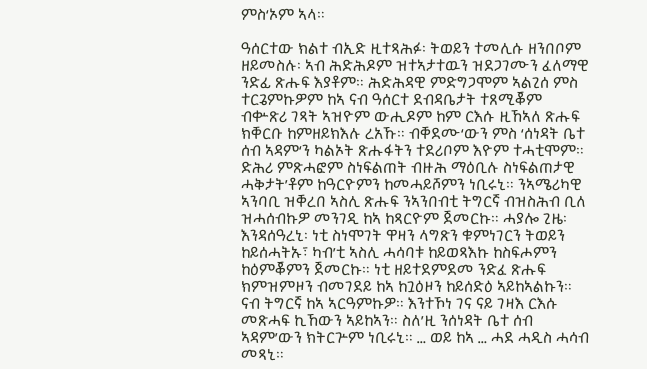ምስ‘ኦም ኣላ።

ዓሰርተው ክልተ ብኢድ ዚተጻሕፉ፡ ትወይን ተመሊሱ ዘንበቦም ዘይመስሉ፡ ኣብ ሕድሕዶም ዝተኣታተዉን ዝደጋገሙን ፈለማዊ ንድፊ ጽሑፍ እያቶም። ሕድሕዳዊ ምድግጋሞም ኣልጊሰ ምስ ተርጔምኩዎም ከኣ ናብ ዓሰርተ ደብዳቤታት ተጸሚቖም ብቍጽሪ ገጻት ኣዝዮም ውሒዶም ከም ርእሱ ዚኸኣለ ጽሑፍ ክቐርቡ ከምዘይክእሉ ረአኹ። ብቐደሙ‘ውን ምስ ‘ሰነዳት ቤተ ሰብ ኣዳም‘ን ካልኦት ጽሑፋትን ተደሪቦም እዮም ተሓቲሞም። ድሕሪ ምጽሓፎም ስነፍልጠት ብዙሕ ማዕቢሉ ስነፍልጠታዊ ሓቅታት’ቶም ከዓርዮምን ከመሓይሾምን ነቢሩኒ። ንኣሜሪካዊ ኣንባቢ ዝቐረበ ኣስሊ ጽሑፍ ንኣንበብቲ ትግርኛ ብዝስሕብ ቢለ ዝሓሰብኩዎ መንገዲ ከኣ ከጻርዮም ጀመርኩ። ሓያሎ ጊዜ፡ እንዳሰዓረኒ፡ ነቲ ስነሞገት ዋዛን ላግጽን ቁምነገርን ትወይን ከይሰሓትኡ፣ ካብ’ቲ ኣስሊ ሓሳባቱ ከይወጻእኩ ከስፍሖምን ከዕምቖምን ጀመርኩ። ነቲ ዘይተደምደመ ንድፈ ጽሑፍ ክምዝምዞን ብመገደይ ከኣ ከጓዕዞን ከይሰድዕ ኣይከኣልኩን። ናብ ትግርኛ ከኣ ኣርዓምኩዎ። እንተኾነ ገና ናይ ገዛእ ርእሱ መጽሓፍ ኪኸውን ኣይከኣን። ስለ’ዚ ንሰነዳት ቤተ ሰብ ኣዳም’ውን ክትርጕም ነቢሩኒ። … ወይ ከኣ … ሓደ ሓዲስ ሓሳብ መጻኒ።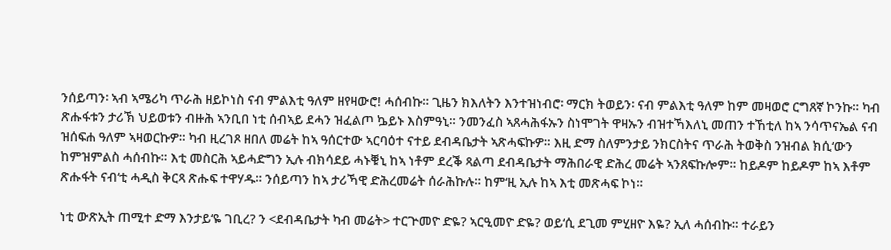ንሰይጣን፡ ኣብ ኣሜሪካ ጥራሕ ዘይኮነስ ናብ ምልእቲ ዓለም ዘየዛውሮ! ሓሰብኩ። ጊዜን ክእለትን እንተዝነብሮ፡ ማርክ ትወይን፡ ናብ ምልእቲ ዓለም ከም መዛወሮ ርግጸኛ ኮንኩ። ካብ ጽሑፋቱን ታሪኽ ህይወቱን ብዙሕ ኣንቢበ ነቲ ሰብኣይ ደሓን ዝፈልጦ ኴይኑ እስምዓኒ። ንመንፈስ ኣጸሓሕፋኡን ስነሞገት ዋዛኡን ብዝተኻእለኒ መጠን ተኸቲለ ከኣ ንሳጥናኤል ናብ ዝሰፍሐ ዓለም ኣዛወርኩዎ። ካብ ዚረገጾ ዘበለ መሬት ከኣ ዓሰርተው ኣርባዕተ ናተይ ደብዳቤታት ኣጽሓፍኩዎ። እዚ ድማ ስለምንታይ ንክርስትና ጥራሕ ትወቅስ ንዝብል ክሲ‘ውን ከምዝምልስ ሓሰብኩ። እቲ መስርሕ ኣይሓድግን ኢሉ ብክሳደይ ሓኑቑኒ ከኣ ነቶም ደረቕ ጻልጣ ደብዳቤታት ማሕበራዊ ድሕረ መሬት ኣንጸፍኩሎም። ከይዶም ከይዶም ከኣ እቶም ጽሑፋት ናብ‘ቲ ሓዲስ ቅርጻ ጽሑፍ ተዋሃዱ። ንሰይጣን ከኣ ታሪኻዊ ድሕረመሬት ሰራሕኩሉ። ከም‘ዚ ኢሉ ከኣ እቲ መጽሓፍ ኮነ።

ነቲ ውጽኢት ጠሚተ ድማ እንታይ‘ዬ ገቢረ? ን <ደብዳቤታት ካብ መሬት> ተርጕመዮ ድዬ? ኣርዒመዮ ድዬ? ወይ‘ሲ ደጊመ ምሂዘዮ እዬ? ኢለ ሓሰብኩ። ተራይን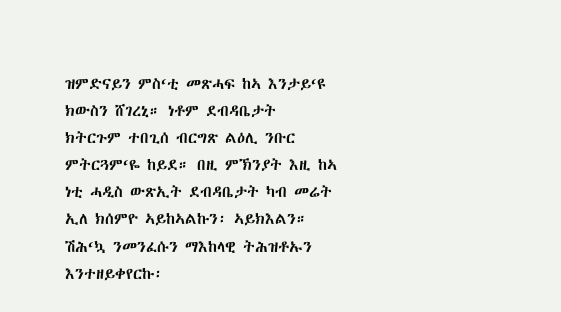ዝምድናይን ምስ‘ቲ መጽሓፍ ከኣ እንታይ‘ዩ ክውስን ሸገረኒ። ነቶም ደብዳቤታት ክትርጉም ተበጊሰ ብርግጽ ልዕሊ ንቡር ምትርጓም‘ዬ ከይደ። በዚ ምኽንያት እዚ ከኣ ነቲ ሓዲስ ውጽኢት ደብዳቤታት ካብ መሬት ኢለ ክሰምዮ ኣይከኣልኩን፡ ኣይክእልን። ሽሕ‘ኳ ንመንፈሱን ማእከላዊ ትሕዝቶኡን እንተዘይቀየርኩ፡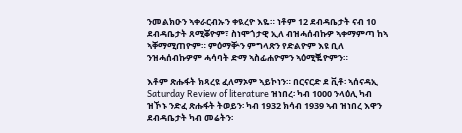ንመልክዑን ኣቀራርብኡን ቀዪረዮ እዬ። ነቶም 12 ደብዳቤታት ናብ 10 ደብዳቤታት ጸሚቖዮም፣ ስነሞጎታዊ ኢለ ብዝሓሰብኩዎ ኣቀማምጣ ከኣ ኣቐማሚጠዮም። ምዕማቝን ምግላጽን የድልዮም እዩ ቢለ ንዝሓሰብኩዎም ሓሳባት ድማ ኣስፊሐዮምን ኣዕሚቘዮምን።

እቶም ጽሑፋት ክጻረዩ ፈለማኦም ኣይኮነን። በርናርድ ደ ቪቶ፡ ኣሰናዳኢ Saturday Review of literature ዝነበረ፡ ካብ 1000 ንላዕሊ ካብ ዝኾኑ ንድፈ ጽሑፋት ትወይን፡ ካብ 1932 ክሳብ 1939 ኣብ ዝነበረ እዋን ደብዳቤታት ካብ መሬትን፡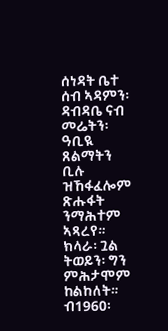ሰነዳት ቤተ ሰብ ኣዳምን፡ ዳብዳቤ ናብ መሬትን፡ ዓቢዪ ጸልማትን ቢሉ ዝኸፋፈሎም ጽሑፋት ንማሕተም ኣጻረየ። ክላራ፡ ጓል ትወይን፡ ግን ምሕታሞም ከልከለት። ብ1960፡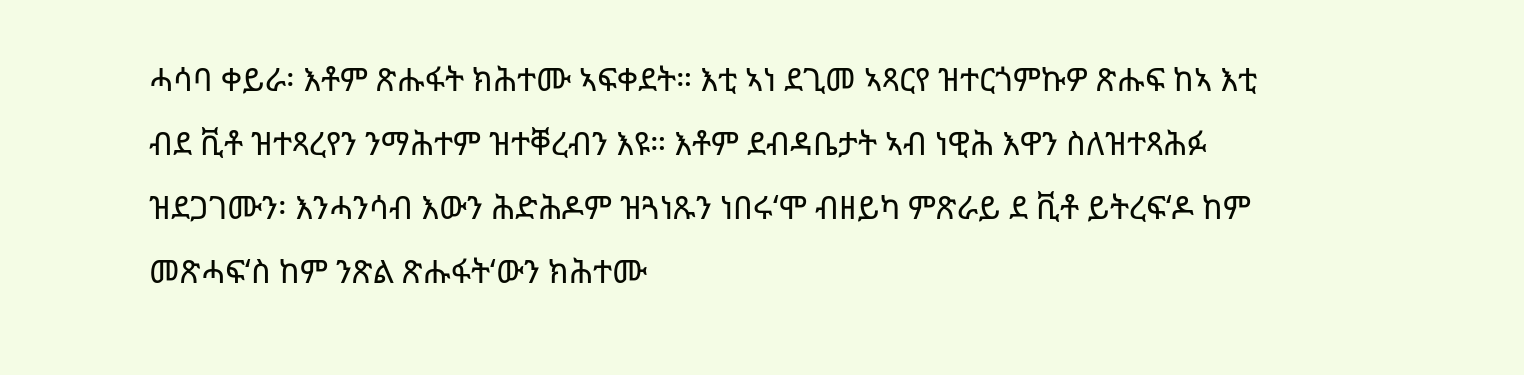ሓሳባ ቀይራ፡ እቶም ጽሑፋት ክሕተሙ ኣፍቀደት። እቲ ኣነ ደጊመ ኣጻርየ ዝተርጎምኩዎ ጽሑፍ ከኣ እቲ ብደ ቪቶ ዝተጻረየን ንማሕተም ዝተቐረብን እዩ። እቶም ደብዳቤታት ኣብ ነዊሕ እዋን ስለዝተጻሕፉ ዝደጋገሙን፡ እንሓንሳብ እውን ሕድሕዶም ዝጓነጹን ነበሩ‘ሞ ብዘይካ ምጽራይ ደ ቪቶ ይትረፍ‘ዶ ከም መጽሓፍ‘ስ ከም ንጽል ጽሑፋት‘ውን ክሕተሙ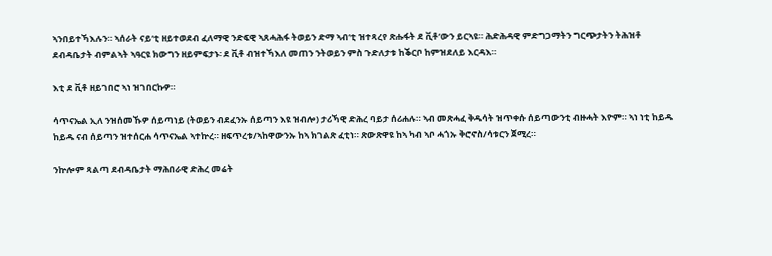ኣንበይተኻእሉን። ኣሰራት ናይ‘ቲ ዘይተወደብ ፈለማዊ ንድፍዊ ኣጸሓሕፋ ትወይን ድማ ኣብ‘ቲ ዝተጻረየ ጽሑፋት ደ ቪቶ‘ውን ይርኣዩ። ሕድሕዳዊ ምድግጋማትን ግርጭታትን ትሕዝቶ ደብዳቤታት ብምልኣት ኣዓርዩ ክውግን ዘይምፍታኑ፡ ደ ቪቶ ብዝተኻእለ መጠን ንትወይን ምስ ጉድለታቱ ከቕርቦ ከምዝደለይ እርዳእ።

እቲ ደ ቪቶ ዘይገበሮ ኣነ ዝገበርኩዎ።

ሳጥናኤል ኢለ ንዝሰመኹዎ ሰይጣነይ (ትወይን ብደፈንኡ ሰይጣን እዩ ዝብሎ) ታሪኻዊ ድሕረ ባይታ ሰሪሐሉ። ኣብ መጽሓፈ ቅዱሳት ዝጥቀሱ ሰይጣውንቲ ብዙሓት እዮም። ኣነ ነቲ ከይዱ ከይዱ ናብ ሰይጣን ዝተሰርሐ ሳጥናኤል ኣተኵረ። ዘፍጥረቱ/ኣከዋውንኡ ከኣ ክገልጽ ፈቲነ። ጽውጽዋዩ ከኣ ካብ ኣቦ ሓጎኡ ቅሮኖስ/ሳቱርን ጀሚረ።

ንኵሎም ጻልጣ ደብዳቤታት ማሕበራዊ ድሕረ መሬት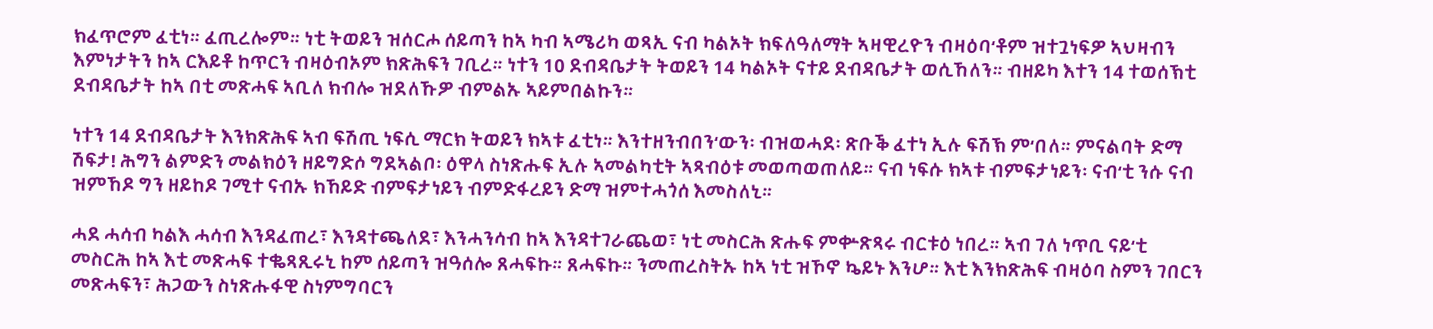ክፈጥሮም ፈቲነ። ፈጢረሎም። ነቲ ትወይን ዝሰርሖ ሰይጣን ከኣ ካብ ኣሜሪካ ወጻኢ ናብ ካልኦት ክፍለዓለማት ኣዛዊረዮን ብዛዕባ‘ቶም ዝተጓነፍዎ ኣህዛብን እምነታትን ከኣ ርእይቶ ከጥርን ብዛዕብኦም ክጽሕፍን ገቢረ። ነተን 10 ደብዳቤታት ትወይን 14 ካልኦት ናተይ ደብዳቤታት ወሲኸለን። ብዘይካ እተን 14 ተወሰኽቲ ደብዳቤታት ከኣ በቲ መጽሓፍ ኣቢለ ክብሎ ዝደለኹዎ ብምልኡ ኣይምበልኩን።

ነተን 14 ደብዳቤታት እንክጽሕፍ ኣብ ፍሽጢ ነፍሲ ማርክ ትወይን ክኣቱ ፈቲነ። እንተዘንብበን‘ውን፡ ብዝወሓደ፡ ጽቡቕ ፈተነ ኢሉ ፍሽኽ ም‘በለ። ምናልባት ድማ ሽፍታ! ሕግን ልምድን መልክዕን ዘይግድሶ ግደኣልቦ፡ ዕዋላ ስነጽሑፍ ኢሉ ኣመልካቲት ኣጻብዕቱ መወጣወጠለይ። ናብ ነፍሱ ክኣቱ ብምፍታነይን፡ ናብ‘ቲ ንሱ ናብ ዝምኸዶ ግን ዘይከዶ ገሚተ ናብኡ ክኸይድ ብምፍታነይን ብምድፋረይን ድማ ዝምተሓጎሰ እመስለኒ።

ሓደ ሓሳብ ካልእ ሓሳብ እንዳፈጠረ፣ እንዳተጫለደ፣ እንሓንሳብ ከኣ እንዳተገራጨወ፣ ነቲ መስርሕ ጽሑፍ ምቍጽጻሩ ብርቱዕ ነበረ። ኣብ ገለ ነጥቢ ናይ‘ቲ መስርሕ ከኣ እቲ መጽሓፍ ተቈጻጺሩኒ ከም ሰይጣን ዝዓሰሎ ጸሓፍኩ። ጸሓፍኩ። ንመጠረስትኡ ከኣ ነቲ ዝኾኖ ኴይኑ እንሆ። እቲ እንክጽሕፍ ብዛዕባ ስምን ገበርን መጽሓፍን፣ ሕጋውን ስነጽሑፋዊ ስነምግባርን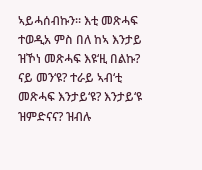ኣይሓሰብኩን። እቲ መጽሓፍ ተወዲአ ምስ በለ ከኣ እንታይ ዝኾነ መጽሓፍ እዩ‘ዚ በልኩ? ናይ መን‘ዩ? ተራይ ኣብ‘ቲ መጽሓፍ እንታይ‘ዩ? እንታይ‘ዩ ዝምድናና? ዝብሉ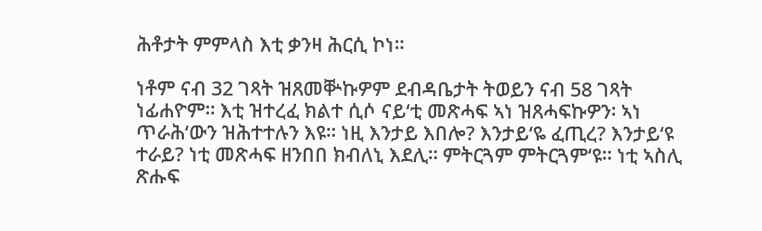ሕቶታት ምምላስ እቲ ቃንዛ ሕርሲ ኮነ።

ነቶም ናብ 32 ገጻት ዝጸመቝኩዎም ደብዳቤታት ትወይን ናብ 58 ገጻት ነፊሐዮም። እቲ ዝተረፈ ክልተ ሲሶ ናይ‘ቲ መጽሓፍ ኣነ ዝጸሓፍኩዎን፡ ኣነ ጥራሕ‘ውን ዝሕተተሉን እዩ። ነዚ እንታይ እበሎ? እንታይ‘ዬ ፈጢረ? እንታይ‘ዩ ተራይ? ነቲ መጽሓፍ ዘንበበ ክብለኒ እደሊ። ምትርጓም ምትርጓም‘ዩ። ነቲ ኣስሊ ጽሑፍ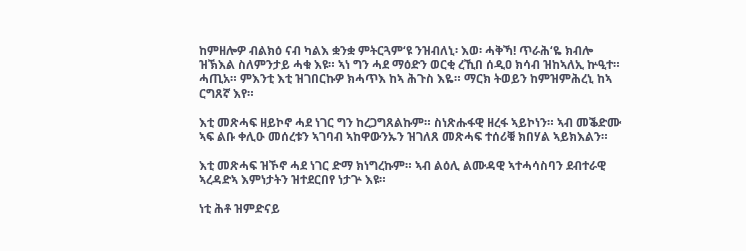ከምዘሎዎ ብልክዕ ናብ ካልእ ቋንቋ ምትርጓም‘ዩ ንዝብለኒ፡ እወ፡ ሓቅኻ! ጥራሕ‘ዬ ክብሎ ዝኽእል ስለምንታይ ሓቁ እዩ። ኣነ ግን ሓደ ማዕድን ወርቂ ረኺበ ሰዲዐ ክሳብ ዝከኣለኢ ኵዒተ። ሓጢአ። ምእንቲ እቲ ዝገበርኩዎ ክሓጥእ ከኣ ሕጉስ እዬ። ማርክ ትወይን ከምዝምሕረኒ ከኣ ርግጸኛ እየ።

እቲ መጽሓፍ ዘይኮኖ ሓደ ነገር ግን ከረጋግጸልኩም። ስነጽሑፋዊ ዘረፋ ኣይኮነን። ኣብ መቕድሙ ኣፍ ልቡ ቀሊዑ መሰረቱን ኣገባብ ኣከዋውንኡን ዝገለጸ መጽሓፍ ተሰሪቑ ክበሃል ኣይክእልን።

እቲ መጽሓፍ ዝኾኖ ሓደ ነገር ድማ ክነግረኩም። ኣብ ልዕሊ ልሙዳዊ ኣተሓሳስባን ደብተራዊ ኣረዳድኣ እምነታትን ዝተደርበየ ነታጕ እዩ።

ነቲ ሕቶ ዝምድናይ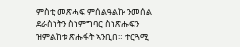ምስቲ መጽሓፍ ምሰልዓልኩ ንመሰል ደራስነትን ስነምግባር ስነጽሑፍን ዝምልከቱ ጽሑፋት ኣንቢበ። ተርጓሚ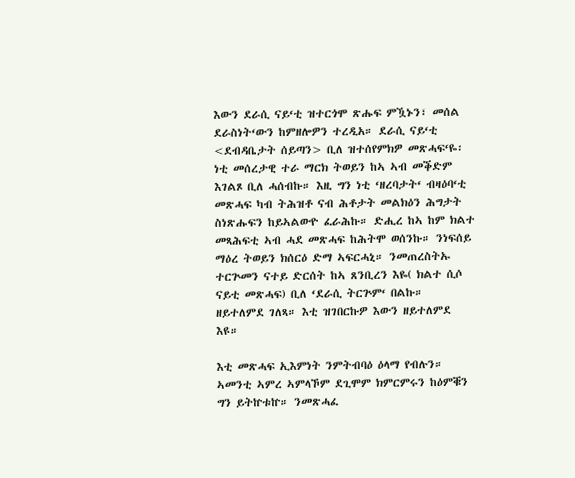እውን ደራሲ ናይ‘ቲ ዝተርጎሞ ጽሑፍ ምዃኑን፣ መሰል ደራስነት‘ውን ከምዘሎዎን ተረዲአ። ደራሲ ናይ‘ቲ <ደብዳቤታት ሰይጣን> ቢለ ዝተሰየምክዎ መጽሓፍ‘ዬ፡ ነቲ መሰረታዊ ተራ ማርክ ትወይን ከኣ ኣብ መቕድም እገልጾ ቢለ ሓሰብኩ። እዚ ግን ነቲ ‘ዘረባታት‘ ብዛዕባ‘ቲ መጽሓፍ ካብ ትሕዝቶ ናብ ሕቶታት መልክዕን ሕግታት ስነጽሑፍን ከይኣልውዮ ፈራሕኩ። ድሒረ ከኣ ከም ክልተ መጻሕፍቲ ኣብ ሓደ መጽሓፍ ከሕትሞ ወሰንኩ። ንነፍሰይ ማዕረ ትወይን ክሰርዕ ድማ ኣፍርሓኒ። ንመጠረስትኡ ተርጕመን ናተይ ድርሰት ከኣ ጸንቢረን እዬ( ክልተ ሲሶ ናይቲ መጽሓፍ) ቢለ ‘ደራሲ ትርጕም‘ በልኩ። ዘይተለምደ ገለጻ። እቲ ዝገበርኩዎ እውን ዘይተለምደ እዩ።

እቲ መጽሓፍ ኢእምነት ንምትብባዕ ዕላማ የብሉን። ኣመንቲ ኣምረ ኣምላኾም ደጊሞም ክምርምሩን ከዕምቑን ግን ይትኵቱኵ። ንመጽሓፈ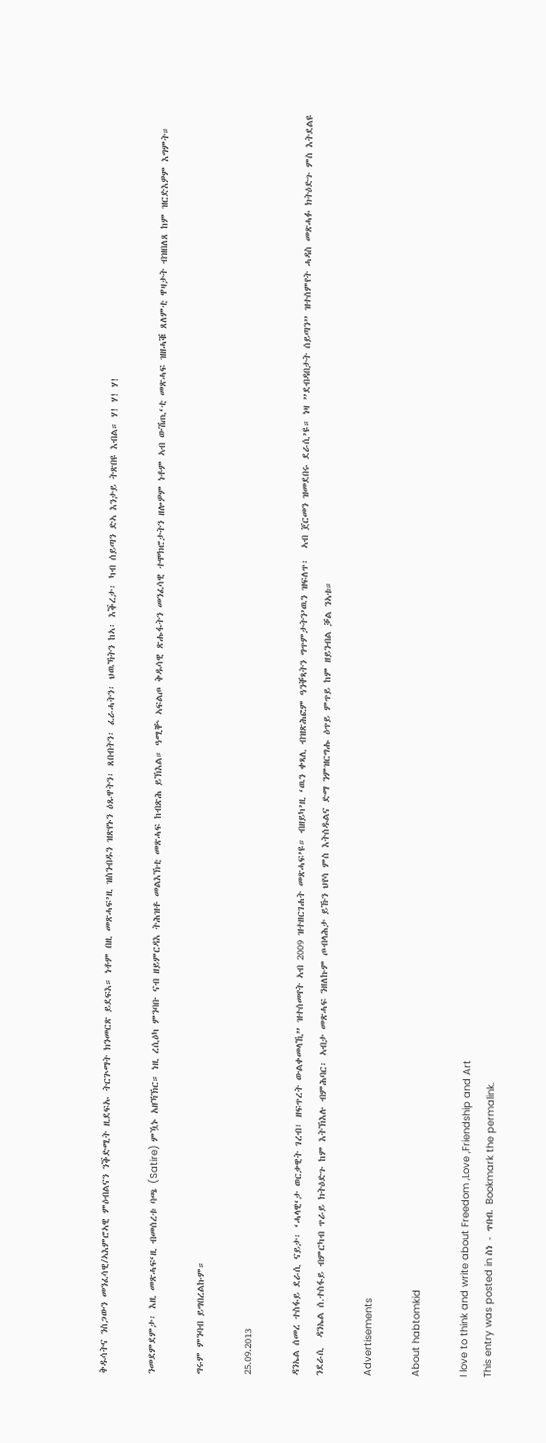ቅዱሳትና ንስጋውን መንፈሳዊ/ኣእምሮኣዊ ምዕብልናን ንቕድሚት ዚደፍኡ ትርጕማት ክንመርጽ ይደፍእ። ነቶም በዚ መጽሓፍ’ዚ ዝስንብዱን ዝጽየኑን ዕጹዋትን፡ ጸበብትን፡ ፈራሓትን፡ ህዉኻትን ከኣ፡ እቕረታ፡ ካብ ሰይጣን ድኣ እንታይ ትጽበዩ እብል። ሃ! ሃ! ሃ!

ንመደምደምታ፡ እዚ መጽሓፍ‘ዚ ብመሰረቱ ባጫ (Satire) ምዃኑ አዘኻኽር። ነዚ ረሲዕካ ምንባቡ ናብ ዘይምርዳእ ትሕዝቶ መልእኽቲ መጽሓፍ ከብጽሕ ይኽእል። ዓሚቝ ኣፍልጦ ቅዱሳዊ ጽሑፋትን መንፈሳዊ ተሞክሮታትን ዘሎዎም ነቶም ኣብ ውሽጢ‘ቲ መጽሓፍ ዝዘሓቑ ጸለምቲ ዋዛታት ብዝበለጸ ከም ዝርድእዎም እግምት።

ግሩም ምንባብ ይግበረልኩም።

25.09.2013

ዳንኤል ሰመረ ተስፋይ ደራሲ ናይታ፡ ‘ሓላዊ‘ታ ወርቃዊት ገረብ፣ ዘፍጥረት ውልቀመላኺ” ዝተሰመየት ኣብ 2009 ዝተዘርገሐት መጽሓፍ’ዩ። ብዘይካ’ዚ ‘ዉን ቀጻሊ ብዝጽሕፎም ዓንቐጻትን ግጥምታትን’ዉን ዝፍለጥ፡  ኣብ ጀርመን ዝመደበሩ ደራሲ’ዩ። ነዛ ”ደብዳበታት ሰይጣን” ዝተሰምየት ሓዳስ መጽሓፉ ክትዕድጉ ምስ እትደልዩ ንደራሲ  ዳንኤል ሰ.ተስፋይ ብምርካብ ጥራይ ክትዕድጉ ከም እትኽእሉ ብምሕባር፡ ኣብታ መጽሓፍ ንዘለኩም ጦብላሕታ ይኹን ህየሳ ምስ እትሰዱልና ድማ ንምዝርግሑ ዕጥይ ምጥይ ከም ዘይንብል ቓል ንኣቱ።

Advertisements

About habtomkid

I love to think and write about Freedom ,Love ,Friendship and Art
This entry was posted in ስነ - ጥበብ. Bookmark the permalink.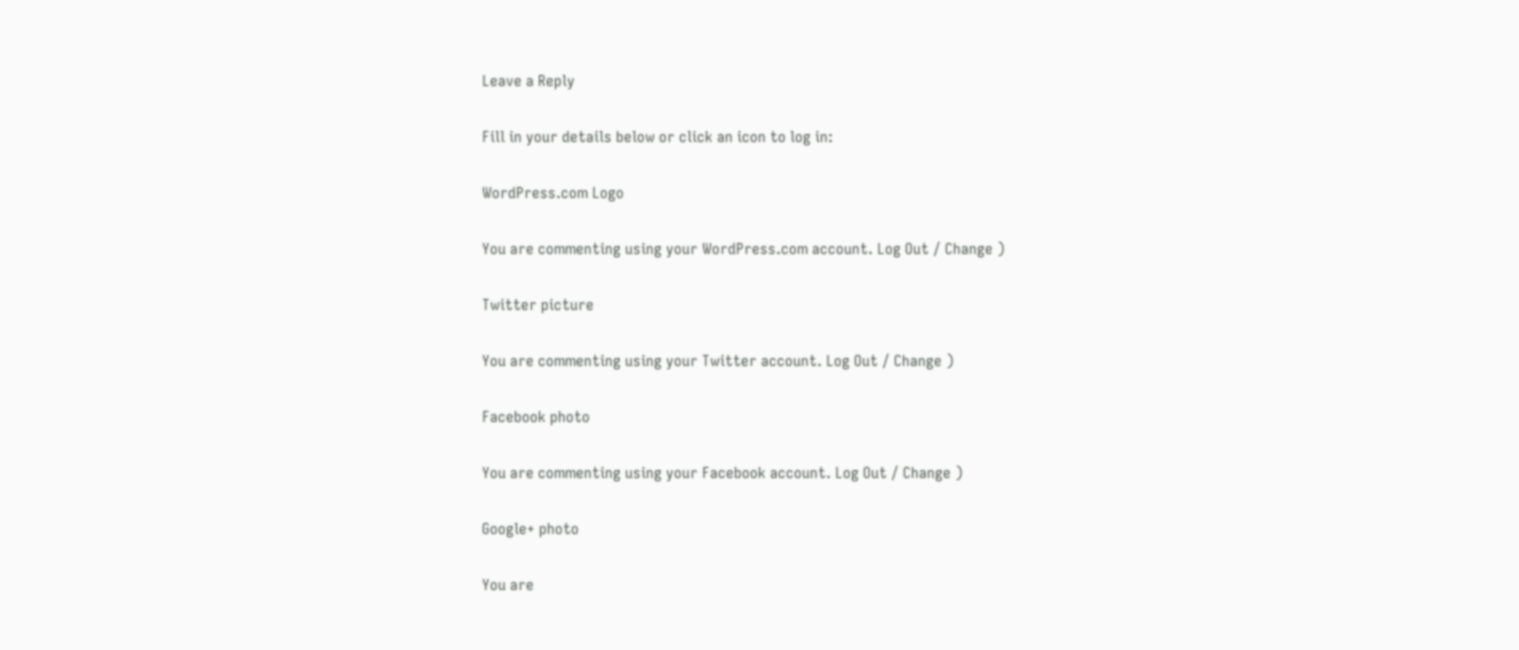Leave a Reply

Fill in your details below or click an icon to log in:

WordPress.com Logo

You are commenting using your WordPress.com account. Log Out / Change )

Twitter picture

You are commenting using your Twitter account. Log Out / Change )

Facebook photo

You are commenting using your Facebook account. Log Out / Change )

Google+ photo

You are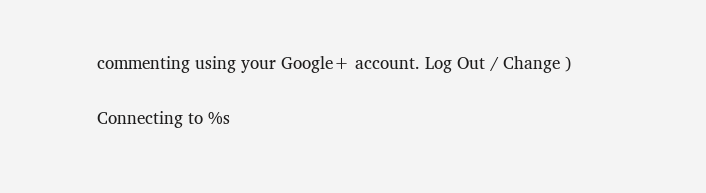commenting using your Google+ account. Log Out / Change )

Connecting to %s